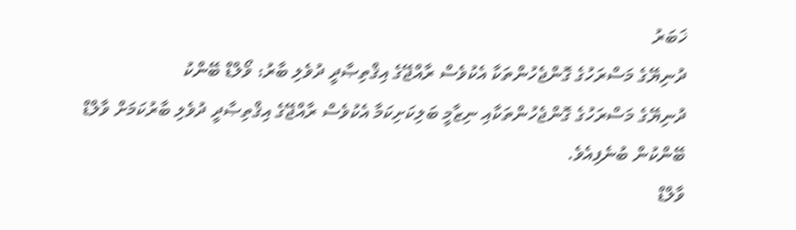ޚަބަރު
ދުނިޔޭގެ މަސްރަހުގެ ގޮންޖެހުންތަކާ އެކުވެސް ރާއްޖޭގެ އިޤްތިޞާދީ ދުވެލި ބާރު: ވޯލްޑް ބޭންކު
ދުނިޔޭގެ މަސްރަހުގެ ގޮންޖެހުންތަކާއި ނިޒާމީ ބަލިކަށިކަމާ އެކުވެސް ރާއްޖޭގެ އިޤްތިޞާދީ ދުވެލި ބާރުކަމަށް ވާލްޑް ބޭންކުން ބުނެފިއެވެ.
ވާލްޑް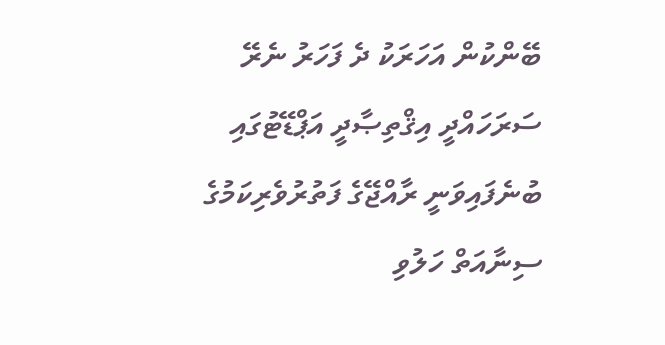ބޭންކުން އަހަރަކު ދެ ފަހަރު ނެރޭ ސަރަހައްދީ އިޤްތިޞާދީ އަޕްޑޭޓުގައި ބުނެފައިވަނީ ރާއްޖޭގެ ފަތުރުވެރިކަމުގެ ސިނާއަތް ހަލުވި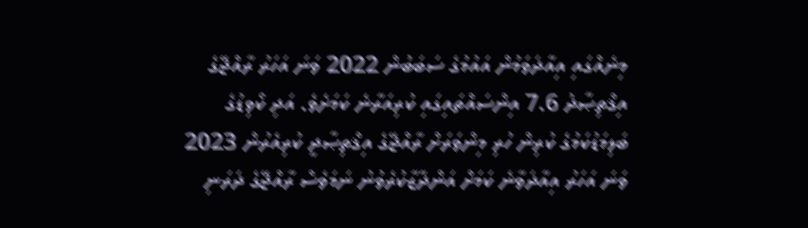މިނެއްގައި އިއާދަވަމުން އައުމުގެ ސަބަބުން 2022 ވަނަ އަހަރު ރާއްޖޭގެ އިޤްތިޞާދު 7.6 އިންސައްތައިގައި ކުރިއަރާނެ ކަމަށެވެ. އަދި ކޯވިޑުގެ ބަލިމަޑުކަމުގެ ކުރިން ހުރި މިންވަރަށް ރާއްޖޭގެ އިޤްތިޞާދީ ކުރިއެރުން 2023 ވަނަ އަހަރު އިއާދަވާނެ ކަމަށް އަންދާޒާކުރެވުނު ނަމަވެސް ރާއްޖޭގެ ދަރަނި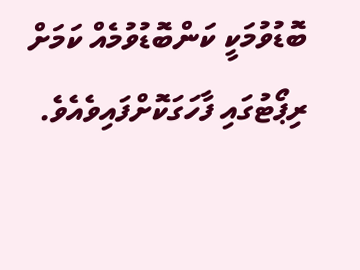ބޮޑުވުމަކީ ކަންބޮޑުވުމެއް ކަމަށް ރިޕޯޓުގައި ފާހަގަކޮށްފައިވެއެވެ.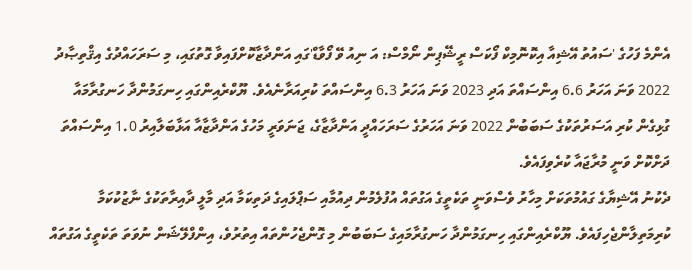އެންމެ ފަހުގެ 'ސައުތު އޭޝިއާ އިކޮނޮމިކް ފޯކަސް ރީޝޭޕިން ނޯމްސް: އަ ނިއު ވޭ ފޯވާޑް'ގައި އަންދާޒާކޮށްފައިވާ ގޮތުގައި، މި ސަރަހައްދުގެ އިޤްތިޞާދު 2022 ވަނަ އަހަރު 6.6 އިންސައްތަ އަދި 2023 ވަނަ އަހަރު 6.3 އިންސައްތަ ކުރިއަރާނެއެވެ. ޔޫކްރެއިންގައި ހިނގަމުންދާ ހަނގުރާމައާ ގުޅިގެން ކުރި އަސަރުތަކުގެ ސަބަބުން 2022 ވަނަ އަހަރުގެ ސަރަހައްދީ އަންދާޒާގެ، ޖަނަވަރީ މަހުގެ އަންދާޒާއާ އަޅާބަލާއިރު 1.0 އިންސައްތަ ދަށްކޮށް ވަނީ މުރާޖައާ ކުރެވިފައެވެ.
ދެކުނު އޭޝިޔާގެ ގައުމުތަކަށް މިހާރު ވެސްވަނީ ތަކެތީގެ އަގުތައް އުފުލެމުން ދިއުމާއި ސަޕްލައިގެ ދަތިކަމާ އަދި މާލީ ދާއިރާތަކުގެ ނާޒުކުކަމާ ކުރިމަތިލާންޖެހިފައެވެ. ޔޫކްރެއިންގައި ހިނގަމުންދާ ހަނގުރާމައިގެ ސަބަބުން މި ގޮންޖެހުންތައް އިތުރުވެ، އިންފްލޭޝަން ނުވަތަ ތަކެތީގެ އަގުތައް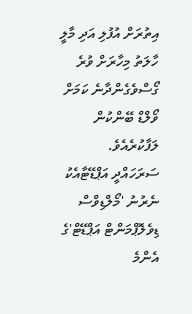އިތުރަށް އުފުލި އަދި މާލީ ހާލަތު މިހާރަށް ވުރެ ގޯސްވެގެންދާނެ ކަމަށް ވޯލްޑް ބޭންކުން ލަފާކުރެއެވެ.
ސަރަހައްދީ އަޕްޑޭޓާއެކު ނެރުނު 'މޯލްޑިވްސް ޑިވެލޮޕްމަންޓް އަޕްޑޭޓް'ގެ އެންމެ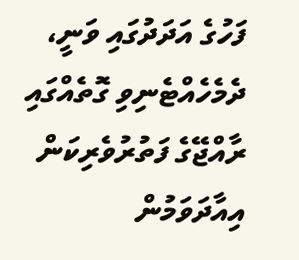ފަހުގެ އަދަދުގައި ވަނީ، ދެމެހެއްޓެނިވި ގޮތެއްގައި ރާއްޖޭގެ ފަތުރުވެރިކަން އިއާދަވަމުން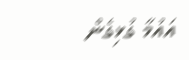އައުމާ ގުޅިގެން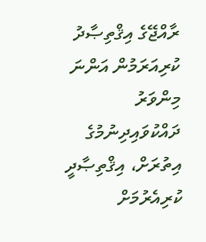ރާއްޖޭގެ އިޤްތިޞާދު ކުރިއަރަމުން އަންނަ މިންވަރު ދައްކުވައިދިނުމުގެ އިތުރަށް، އިޤްތިޞާދީ ކުރިއެރުމަށް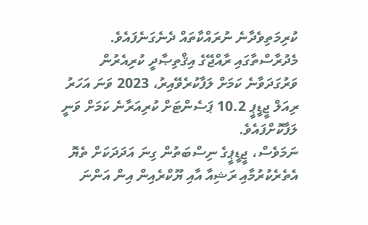ކުރިމަތިވެދާނެ ނުރައްކާތައް ދެނެގަނެފައެވެ. މެދުރާސްތާގައި ރާއްޖޭގެ އިޤްތިޞާދީ ކުރިއެރުން ވަރުގަދަވާނެ ކަމަށް ލަފާކުރެވޭއިރު، 2023 ވަނަ އަހަރު ރިއަލް ޖީޑީޕީ 10.2 ޕަސެންޓަށް ކުރިއަރާނެ ކަމަށް ވަނީ ލަފާކޮށްފައެވެ.
ނަމަވެސް، ޖީޑީޕީގެ ނިސްބަތުން ގިނަ އަދަދަކަށް ތެޔޮ އެތެރެކުރުމާއި ރަޝިއާ އާއި ޔޫކްރެއިން އިން އަންނަ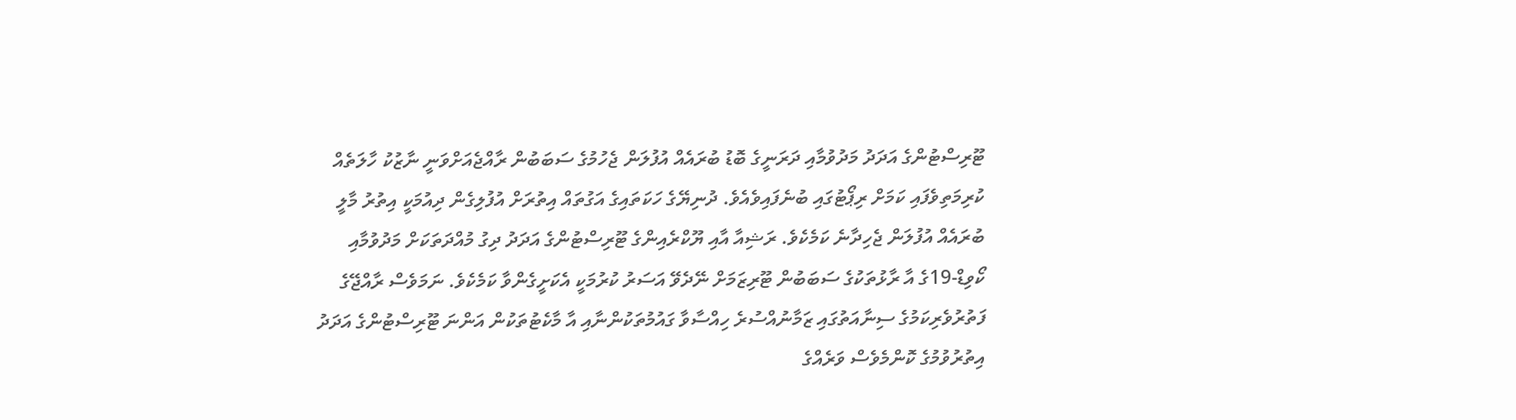ޓޫރިސްޓުންގެ އަދަދު މަދުވުމާއި ދަރަނީގެ ބޮޑު ބުރައެއް އުފުލަން ޖެހުމުގެ ސަބަބުން ރާއްޖެއަށްވަނީ ނާޒުކު ހާލަތެއް ކުރިމަތިވެފައި ކަމަށް ރިޕޯޓުގައި ބުނެފައިވެއެވެ. ދުނިޔޭގެ ހަކަތައިގެ އަގުތައް އިތުރަށް އުފުލިގެން ދިއުމަކީ އިތުރު މާލީ ބުރައެއް އުފުލަން ޖެހިދާނެ ކަމެކެވެ. ރަޝިއާ އާއި ޔޫކްރެއިންގެ ޓޫރިސްޓުންގެ އަދަދު ދިގު މުއްދަތަކަށް މަދުވުމާއި ކޯވިޑް-19ގެ އާ ރާޅުތަކުގެ ސަބަބުން ޓޫރިޒަމަށް ނޭދެވޭ އަސަރު ކުރުމަކީ އެކަށީގެންވާ ކަމެކެވެ. ނަމަވެސް ރާއްޖޭގެ ފަތުރުވެރިކަމުގެ ސިނާއަތުގައި ޒަމާނުއްސުރެ ހިއްސާވާ ގައުމުތަކުންނާއި އާ މާކެޓުތަކުން އަންނަ ޓޫރިސްޓުންގެ އަދަދު އިތުރުވުމުގެ ކޮންމެވެސް ވަރެއްގެ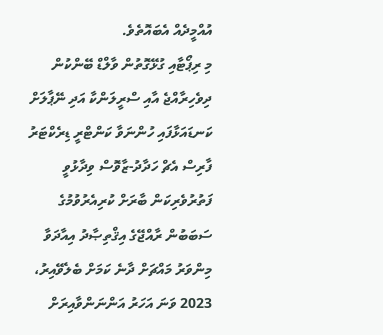އުއްމީދެއް އެބައޮތެވެ.
މި ރިޕޯޓާއި ގުޅޭގޮތުން ވާލްޑް ބޭންކުން ދިވެހިރާއްޖެ އާއި ސްރީލަންކާ އަދި ނޭޕާލަށް ކަނޑައަޅާފައި ހުންނަވާ ކަންޓްރީ ޑިރެކްޓަރު ފާރިސް އެޗް ހަދާދު-ޒާވޮސް ވިދާޅުވީ ފަތުރުވެރިކަން ބާރަށް ކުރިއެރުވުމުގެ ސަބަބުން ރާއްޖޭގެ އިޤްތިޞާދު އިއާދަވާ މިންވަރު މައްޗަށް ދާނެ ކަމަށް ބެލެވޭއިރު، 2023 ވަނަ އަހަރު އަންނަންވާއިރަށް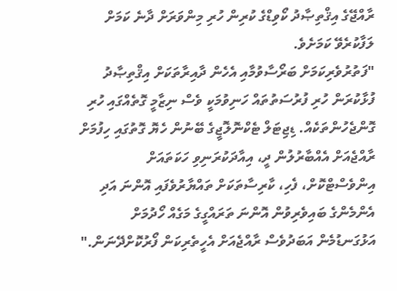ރާއްޖޭގެ އިޤްތިޞާދު ކޯވިޑްގެ ކުރިން ހުރި މިންވަރަށް ދާނެ ކަމަށް ލަފާކުރެވޭ ކަމަށެވެ.
"ފަތުރުވެރިކަމަށް ބަރޯސާވުމާއި އެހެން ދާއިރާތަކަށް އިޤްތިޞާދު ފުޅާކުރަން ހުރި ފުރުސަތުތައް ހަނިވުމަކީ ވެސް ނިޒާމީ ގޮތެއްގައި ހުރި ގޮންޖެހުންތަކެއް. ޑިޖިޓަލް ޓެކްނޮލޮޖީގެ ބޭނުން ހެޔޮ ގޮތުގައި ހިފުމަށް ރާއްޖެއަށް އެއްބާރުލުން ދީ، އިއާދަކުރަނިވި ހަކަތައަށް އިންވެސްޓްކޮށް، ފެހި، ކާރިސާތަކަށް ތައްޔާރުވެފައި އޮންނަ އަދި އެންމެންގެ ބައިވެރިވުން އޮންނަ ތަރައްގީގެ މަގެއް ހޯދުމަށް އަޅުގަނޑުމެން އަބަދުވެސް ރާއްޖެއަށް އެހީތެރިކަން ފޯރުކޮށްދޭނަން."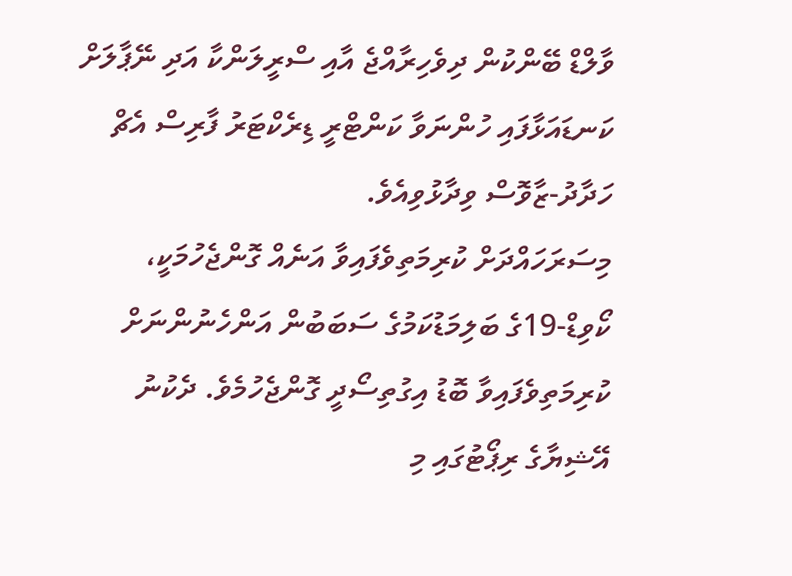ވާލްޑް ބޭންކުން ދިވެހިރާއްޖެ އާއި ސްރީލަންކާ އަދި ނޭޕާލަށް ކަނޑައަޅާފައި ހުންނަވާ ކަންޓްރީ ޑިރެކްޓަރު ފާރިސް އެޗް ހަދާދު-ޒާވޮސް ވިދާޅުވިއެވެ.
މިސަރަހައްދަށް ކުރިމަތިވެފައިވާ އަނެއް ގޮންޖެހުމަކީ، ކޯވިޑް-19ގެ ބަލިމަޑުކަމުގެ ސަބަބުން އަންހެނުންނަށް ކުރިމަތިވެފައިވާ ބޮޑު އިގުތިސޯދީ ގޮންޖެހުމެވެ. ދެކުނު އޭޝިޔާގެ ރިޕޯޓުގައި މި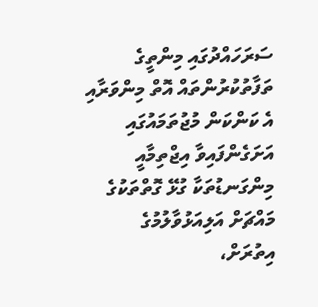ސަރަހައްދުގައި މިންތީގެ ތަފާތުކުރުންތައް އޮތް މިންވަރާއި އެ ކަންކަން މުޖުތަމައުގައި އަށަގެންފައިވާ އިޖްތިމާއީ މިންގަނޑުތަކާ ގުޅޭ ގޮތްތަކުގެ މައްޗަށް އަލިއަޅުވާލުމުގެ އިތުރަށް،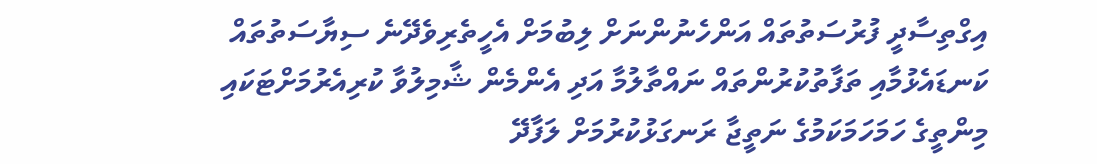އިގްތިސާދީ ފުރުސަތުތައް އަންހެނުންނަށް ލިބުމަށް އެހީތެރިވެދޭނެ ސިޔާސަތުތައް ކަނޑައެޅުމާއި ތަފާތުކުރުންތައް ނައްތާލުމާ އަދި އެންމެން ޝާމިލުވާ ކުރިއެރުމަށްޓަކައި މިންތީގެ ހަމަހަމަކަމުގެ ނަތީޖާ ރަނގަޅުކުރުމަށް ލަފާދޭ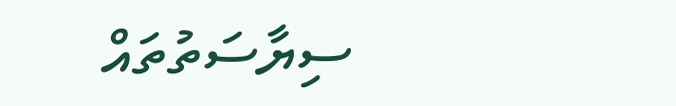ސިޔާސަތުތައް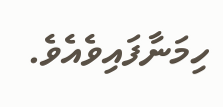ހިމަނާފައިވެއެވެ.